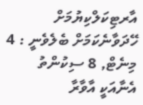އާރޓިކަލްކިޔުމަށް ހޭދަވާނެކަމަށް ބެލެވެނީ : 4 މިނެޓް, 8 ސިކުންތު
އެނާއަކީ އާވާރާ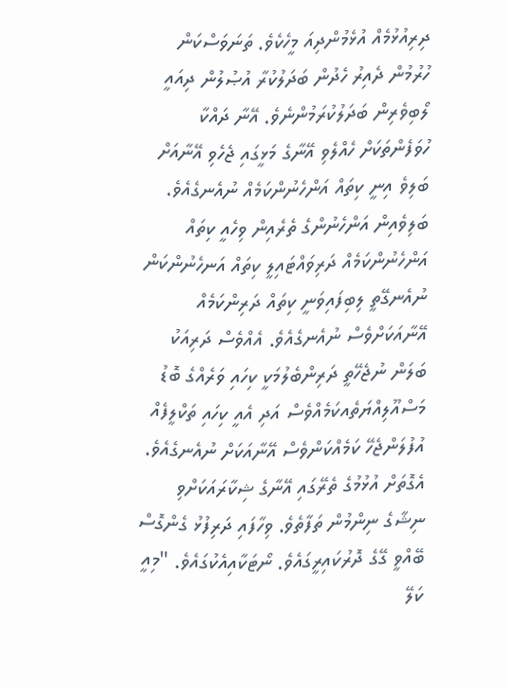ދިރިއުޅުމެއް އުޅެމުންދިއަ މީހެކެވެ. ތަނަވަސްކަން ހުރުމުން ދެއިރު ހެދުން ބަދަލުކުރާ އުޞުލުން ދިއައީ ލޯބިވެރިން ބަދަލުކުރަމުންނެވެ. އޭނާ ދައްކާ ހުވަފެންތަކަށް ހެއްލެވި އޭނާގެ މަޅީގައި ޖެހެވި އޭނާއަށް ބަލިވެ އިނީ ކިތައް އަންހެނުންކަމެއް ނުއެނގެއެވެ.
ބަލިވެއިން އަންހެނުންގެ ތެރެއިން ވިހެއީ ކިތައް އަންހެނުންކަމެއް ދަރިވައްޓައިލީ ކިތައް އަނހެނުންކަން ނުއެނގޭތީ ލިބިފައިވަނީ ކިތައް ދަރިންކަމެއް އޭނާއަކަށްވެސް ނުއެނގެއެވެ. އެއްވެސް ދަރިއަކު ބަލަން ނުޖެހޭތީ ދަރިންބެލުމަކީ ކިހައި ވަރެއްގެ ބޮޑު މަސްއޫލިއްޔަތެއކަމެއްވެސް އަދި އެއީ ކިހައި ތަކްލީފެއް އުފުލަންޖެހޭ ކަމެއްކަންވެސް އޭނާއަކަށް ނުއެނގެއެވެ.
އެގޮތަށް އުޅުމުގެ ތެރޭގައި އޭނާގެ ޝިކާރައަކަށްވި ނިޝާގެ ނިންމުން ތަފާތެވެ. ވިހާފައި ދަރިފުޅު ގެންގޮސް ބޭއްވީ ގޭގެ ދޮރުކައިރީގައެވެ. ނޯޓަކާއިއެކުގައެވެ. "މިއީ ކަލޭ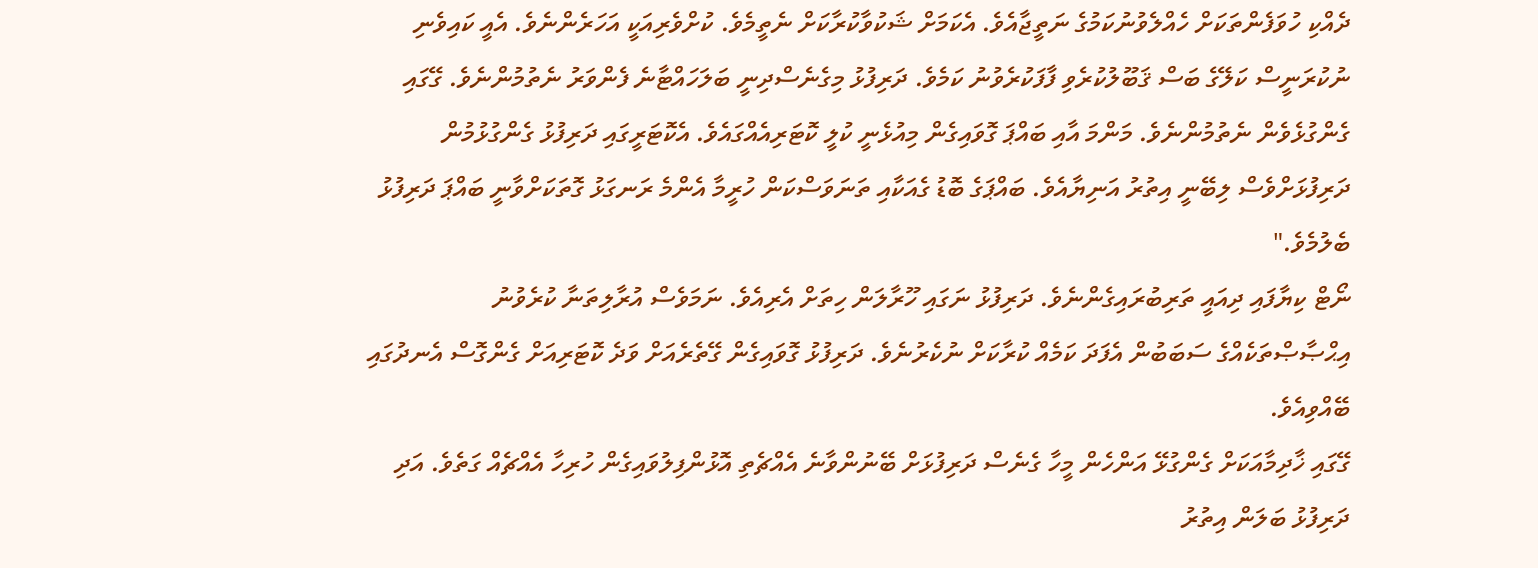ދެއްކި ހުވަފެންތަކަށް ހެއްލެވުނުކަމުގެ ނަތީޖާއެވެ. އެކަމަށް ޝަކުވާކުރާކަށް ނެތީމެވެ. ކުށްވެރިއަކީ އަހަރެންނެވެ. އެއީ ކައިވެނި ނުކުރަނީސް ކަލޭގެ ބަސް ޤަބޫލުކުރެވި ފާފަކުރެވުނު ކަމެވެ. ދަރިފުޅު މިގެނެސްދިނީ ބަލަހައްޓާނެ ފެންވަރު ނެތުމުންނެވެ. ގޭގައި ގެންގުޅެވެން ނެތުމުންނެވެ. މަންމަ އާއި ބައްޕަ ގޮވައިގެން މިއުޅެނީ ކުލީ ކޮޓަރިއެއްގައެވެ. އެކޮޓަރީގައި ދަރިފުޅު ގެންގުޅުމުން ދަރިފުޅަށްވެސް ލިބޭނީ އިތުރު އަނިޔާއެވެ. ބައްޕަގެ ބޮޑު ގެއަކާއި ތަނަވަސްކަން ހުރީމާ އެންމެ ރަނގަޅު ގޮތަކަށްވާނީ ބައްޕަ ދަރިފުޅު ބެލުމެވެ."
ނޯޓް ކިޔާފައި ދިއައީ ތަރިބުރައިގެންނެވެ. ދަރިފުޅު ނަގައި ހޫރާލަން ހިތަށް އެރިއެވެ. ނަމަވެސް އުރާލިތަނާ ކުރެވުނު އިޙްޞާޞްތަކެއްގެ ސަބަބުން އެފަދަ ކަމެއް ކުރާކަށް ނުކެރުނެވެ. ދަރިފުޅު ގޮވައިގެން ގޭތެރެއަށް ވަދެ ކޮޓަރިއަށް ގެންގޮސް އެނދުގައި ބޭއްވިއެވެ.
ގޭގައި ޚާދިމާއަކަށް ގެންގުޅޭ އަންހެން މީހާ ގެނެސް ދަރިފުޅަށް ބޭނުންވާނެ އެއްޗެތި އޮޅުންފިލުވައިގެން ހުރިހާ އެއްޗެއް ގަތެވެ. އަދި ދަރިފުޅު ބަލަން އިތުރު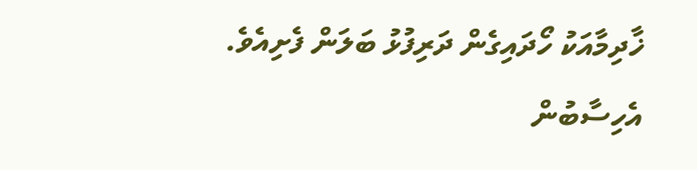ޚާދިމާއަކު ހޯދައިގެން ދަރިފުޅު ބަލަން ފެށިއެވެ.
އެހިސާބުން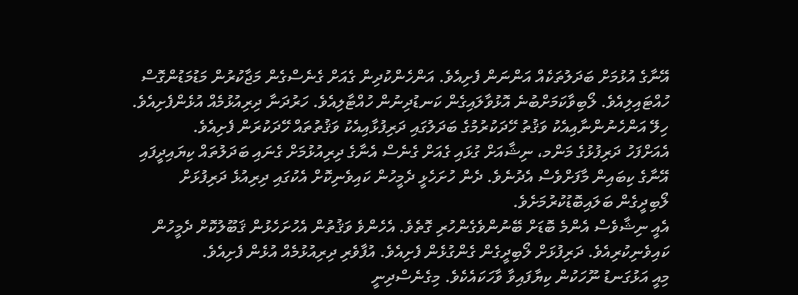އޭނާގެ އުޅުމަށް ބަދަލުތަކެއް އަންނަން ފެށިއެވެ. އަންހެންކުދިން ގެއަށް ގެނެސްގެން މަޖާކުރުން މަޑުމަޑުންގޮސް ހުއްޓައިލިއެވެ. ލޯބިވާކަމަށްބުނެ އޮޅުވާލައިގެން ކަނޑުދިނުން ހުއްޓާލިއެވެ. ހަރުދަނާ ދިރިއުޅުމެއް އުޅެންފެށިއެވެ. ހިލޭ އަންހެނުންނާއިއެކު ވަޤުތު ހޭދަކުރުމުގެ ބަދަލުގައި ދަރިފުޅާއިއެކު ވަޤުތުތައް ހޭދަކުރަން ފެށިއެވެ.
އެއަށްފަހު ދަރިފުޅުގެ މަންމ، ނިޝާއަށް ގުޅައި ގެއަށް ގެނެސް އެނާގެ ދިރިއުޅުމަށް ގެނައި ބަދަލުތައް ކިޔައިދީފައި އޭނާގެ ކިބައިން މާފަށްވެސް އެދުނެވެ. ދެން ހުށަހެޅީ ދެމީހުން ކައިވެނިކޮށް އެކުގައި ދިރިއުޅެ ދަރިފުޅަށް ލޯބިދީގެން ބަލައިބޮޑުކުރުމަށެވެ.
އެއީ ނިޝާވެސް އެންމެ ބޮޑަށް ބޭނުންވެގެންހުރި ގޮތެވެ. އެހެންވެ ވަޤުތުން އެހުށަހެޅުން ޤަބޫލުކޮށް ދެމީހުން ކައިވެނިކުރިއެވެ. ދަރިފުޅަށް ލޯބިދީގެން ގެންގުޅެން ފެށިއެވެ. އުފާވެރި ދިރިއުޅުމެއް އުޅެން ފެށިއެވެ.
މިއީ އަޅުގަނޑު ނޫހަކުން ކިޔާފައިވާ ވާހަކައެކެވެ. މިގެނެސްދިނީ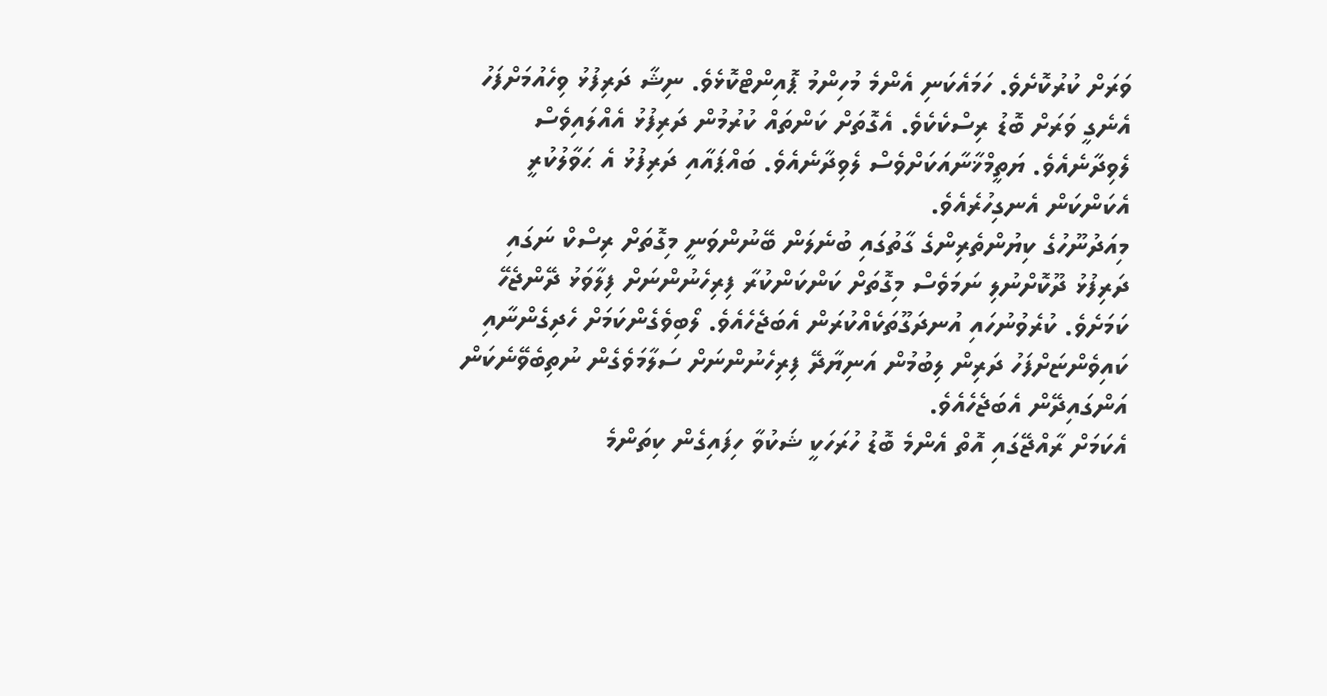ވަރަށް ކުރުކޮށެވެ. ހަމައެކަނި އެންމެ މުހިންމު ޕޮއިންޓްކޮޅެވެ. ނިޝާ ދަރިފުޅު ވިހެއުމަށްފަހު އެނެގީ ވަރަށް ބޮޑު ރިސްކެކެވެ. އެގޮތަށް ކަންތައް ކުރުމުން ދަރިފުޅު އެއްލައިވެސް ލެވިދާނެއެވެ. ޔަތީމްޚާނާއަކަށްވެސް ލެވިދާނެއެވެ. ބައްޕައާއި ދަރިފުޅު އެ ޙަވާލުކުރީ އެކަންކަން އެނގިހުރެއެވެ.
މިއަދުނޫހުގެ ކިޔުންތެރިންގެ ގާތުގައި ބުނެލަން ބޭނުންވަނީ މިގޮތަށް ރިސްކް ނަގައި ދަރިފުޅު ދޫކޮށްނުލި ނަމަވެސް މިގޮތަށް ކަންކަންކުރާ ފިރިހެނުންނަށް ފިލާވަޅު ދޭންޖެހޭ ކަމަށެވެ. ކުރެވުނުހައި އުނދަގޫތަކެއްކުރަން އެބަޖެހެއެވެ. ލޯބިވެގެންކަމަށް ހެދިގެންނާއި ކައިވެންޏަށްފަހު ދަރިން ލިބުމުން އަނިޔާދޭ ފިރިހެނުންނަށް ސަލާމަވެގެން ނުތިބެވޭނެކަން އަންގައިދޭން އެބަޖެހެއެވެ.
އެކަމަށް ރާއްޖޭގައި އޮތް އެންމެ ބޮޑު ހުރަހަކީ ޝަކުވާ ހިފައިގެން ކިތަންމެ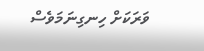ވަރަކަށް ހިނގިނަމަވެސް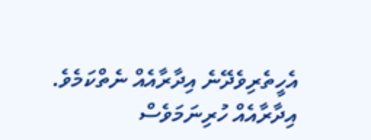އެހީތެރިވެދޭނެ އިދާރާއެއް ނެތްކަމެވެ. އިދާރާއެއް ހުރިނަމަވެސް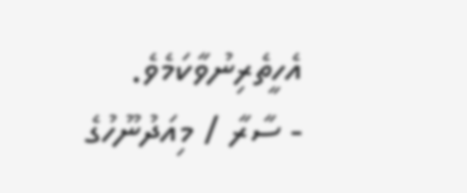އެހީތެރިނުވާކަމެވެ.
- ސާރާ / މިއަދުނޫހުގެ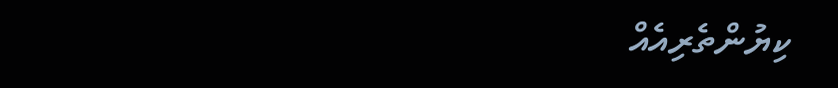ކިޔުންތެރިއެއް